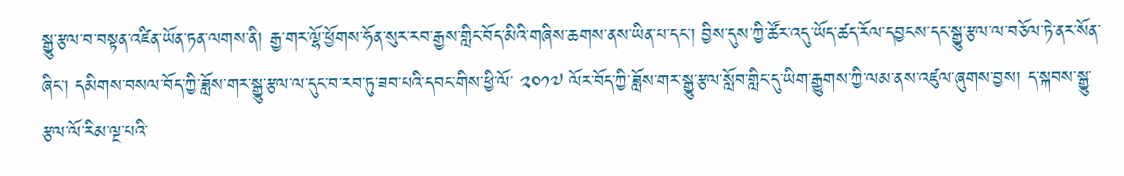སྒྱུ་རྩལ་བ་བསྟན་འཛིན་ཡོན་ཏན་ལགས་ནི། རྒྱ་གར་ལྷོ་ཕྱོགས་ཧོན་སུར་རབ་རྒྱས་གླིང་བོད་མིའི་གཞིས་ཆགས་ནས་ཡིན་པ་དང་། བྱིས་དུས་ཀྱི་ཚོར་འདུ་ཡོད་ཚད་རོལ་དབྱངས་དང་སྒྱུ་རྩལ་ལ་བཅོལ་ཏེ་ནར་སོན་ཞིང་། དམིགས་བསལ་བོད་ཀྱི་ཟློས་གར་སྒྱུ་རྩལ་ལ་དུང་བ་རབ་ཏུ་ཟབ་པའི་དབང་གིས་ཕྱི་ལོ་ ༢༠༡༧ ལོར་བོད་ཀྱི་ཟློས་གར་སྒྱུ་རྩལ་སློབ་གླིང་དུ་ཡིག་རྒྱུགས་ཀྱི་ལམ་ནས་འཛུལ་ཞུགས་བྱས། ད་སྐབས་སྒྱུ་ རྩལ་ལོ་རིམ་ལྔ་པའི་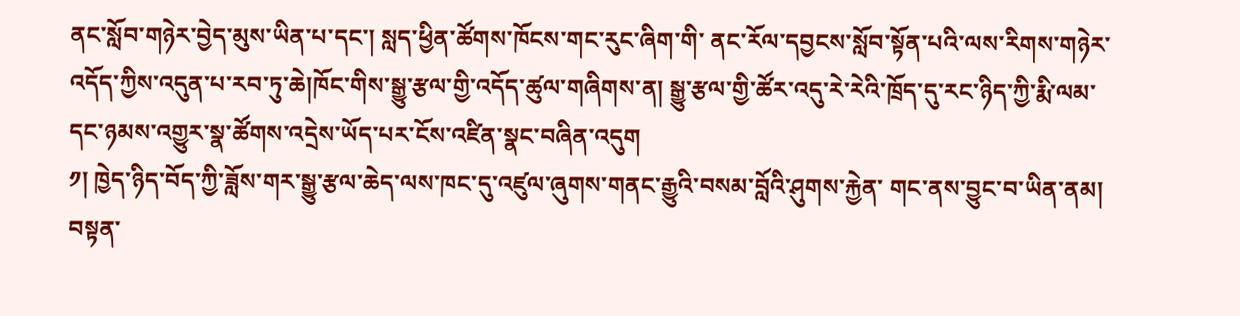ནང་སློབ་གཉེར་བྱེད་མུས་ཡིན་པ་དང་། སླད་ཕྱིན་ཚོགས་ཁོངས་གང་རུང་ཞིག་གི་ ནང་རོལ་དབྱངས་སློབ་སྟོན་པའི་ལས་རིགས་གཉེར་འདོད་ཀྱིས་འདུན་པ་རབ་ཏུ་ཆེ།ཁོང་གིས་སྒྱུ་རྩལ་གྱི་འདོད་ཚུལ་གཞིགས་ན། སྒྱུ་རྩལ་གྱི་ཚོར་འདུ་རེ་རེའི་ཁྲོད་དུ་རང་ཉིད་ཀྱི་རྨི་ལམ་དང་ཉམས་འགྱུར་སྣ་ཚོགས་འདྲེས་ཡོད་པར་ངོས་འཛིན་སྣང་བཞིན་འདུག
༡། ཁྱེད་ཉིད་བོད་ཀྱི་ཟློས་གར་སྒྱུ་རྩལ་ཆེད་ལས་ཁང་དུ་འཛུལ་ཞུགས་གནང་རྒྱུའི་བསམ་བློའི་ཤུགས་རྐྱེན་ གང་ནས་བྱུང་བ་ཡིན་ནམ།
བསྟན་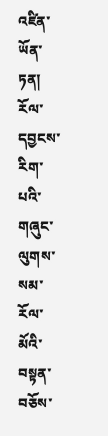འཛིན་ཡོན་ཏན། རོལ་དབྱངས་རིག་པའི་གཞུང་ལུགས་སམ་རོལ་མོའི་བསྟན་བཅོས་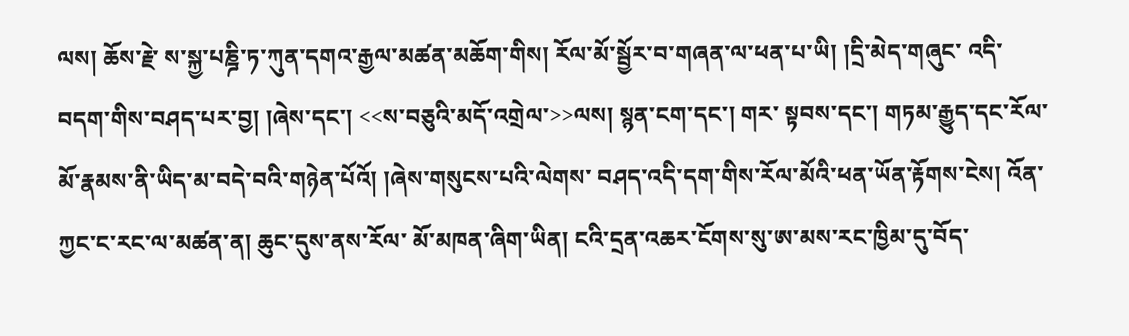ལས། ཆོས་རྗེ་ ས་སྐྱ་པཎྜི་ཏ་ཀུན་དགའ་རྒྱལ་མཚན་མཆོག་གིས། རོལ་མོ་སྦྱོར་བ་གཞན་ལ་ཕན་པ་ཡི། །དྲི་མེད་གཞུང་ འདི་བདག་གིས་བཤད་པར་བྱ། །ཞེས་དང་། <<ས་བཅུའི་མདོ་འགྲེལ་>>ལས། སྙན་ངག་དང་། གར་ སྟབས་དང་། གཏམ་རྒྱུད་དང་རོལ་མོ་རྣམས་ནི་ཡིད་མ་བདེ་བའི་གཉེན་པོའོ། །ཞེས་གསུངས་པའི་ལེགས་ བཤད་འདི་དག་གིས་རོལ་མོའི་ཕན་ཡོན་རྟོགས་ངེས། འོན་ཀྱང་ང་རང་ལ་མཚན་ན། ཆུང་དུས་ནས་རོལ་ མོ་མཁན་ཞིག་ཡིན། ངའི་དྲན་འཆར་ངོགས་སུ་ཨ་མས་རང་ཁྱིམ་དུ་བོད་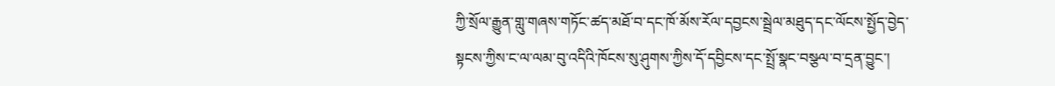ཀྱི་སྲོལ་རྒྱུན་གླུ་གཞས་གཏོང་ཚད་མཐོ་བ་དང་ཁོ་མོས་རོལ་དབྱངས་སྦྲེལ་མཐུད་དང་ལོངས་སྤྱོད་བྱེད་སྟངས་ཀྱིས་ང་ལ་ལམ་བུ་འདིའི་ཁོངས་སུ་ཤུགས་ཀྱིས་དོ་དབྱིངས་དང་སྤྲོ་སྣང་བསྩལ་བ་དྲན་བྱུང་།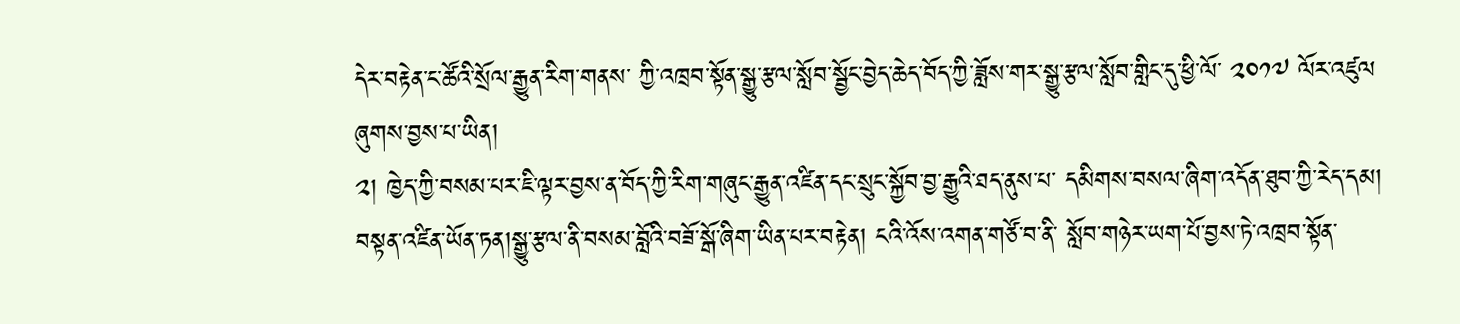དེར་བརྟེན་ང་ཚོའི་སྲོལ་རྒྱུན་རིག་གནས་ ཀྱི་འཁྲབ་སྟོན་སྒྱུ་རྩལ་སློབ་སྦྱོང་བྱེད་ཆེད་བོད་ཀྱི་ཟློས་གར་སྒྱུ་རྩལ་སློབ་གླིང་དུ་ཕྱི་ལོ་ ༢༠༡༧ ལོར་འཛུལ ཞུགས་བྱས་པ་ཡིན།
༢། ཁྱེད་ཀྱི་བསམ་པར་ཇི་ལྟར་བྱས་ན་བོད་ཀྱི་རིག་གཞུང་རྒྱུན་འཛིན་དང་སྲུང་སྐྱོབ་བྱ་རྒྱུའི་ཐད་ནུས་པ་ དམིགས་བསལ་ཞིག་འདོན་ཐུབ་ཀྱི་རེད་དམ།
བསྟན་འཛིན་ཡོན་ཏན།སྒྱུ་རྩལ་ནི་བསམ་བློའི་བཟོ་སྒོ་ཞིག་ཡིན་པར་བརྟེན། ངའི་འོས་འགན་གཙོ་བ་ནི་ སློབ་གཉེར་ཡག་པོ་བྱས་ཏེ་འཁྲབ་སྟོན་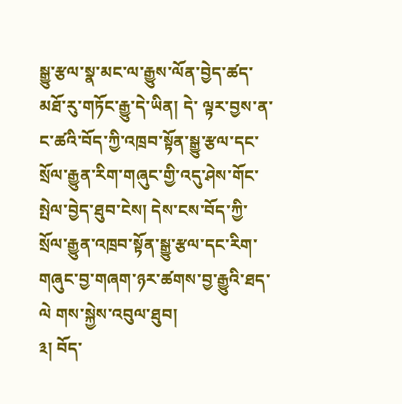སྒྱུ་རྩལ་སྣ་མང་ལ་རྒྱུས་ལོན་བྱེད་ཚད་མཐོ་རུ་གཏོང་རྒྱུ་དེ་ཡིན། དེ་ ལྟར་བྱས་ན་ང་ཚའི་བོད་ཀྱི་འཁྲབ་སྟོན་སྒྱུ་རྩལ་དང་སྲོལ་རྒྱུན་རིག་གཞུང་གྱི་འདུ་ཤེས་གོང་སྤེལ་བྱེད་ཐུབ་ངེས། དེས་ངས་བོད་ཀྱི་སྲོལ་རྒྱུན་འཁྲབ་སྟོན་སྒྱུ་རྩལ་དང་རིག་གཞུང་བྱ་གཞག་ཉར་ཚགས་བྱ་རྒྱུའི་ཐད་ལེ གས་སྐྱེས་འབུལ་ཐུབ།
༣། བོད་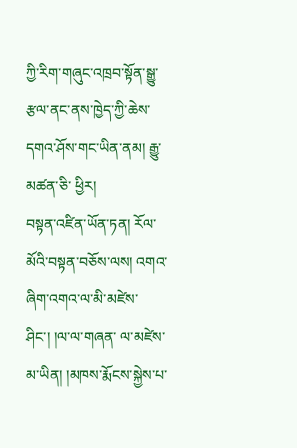ཀྱི་རིག་གཞུང་འཁྲབ་སྟོན་སྒྱུ་རྩལ་ནང་ནས་ཁྱེད་ཀྱི་ཆེས་དགའ་ཤོས་གང་ཡིན་ནམ། རྒྱུ་མཚན་ཅི་ ཕྱིར།
བསྟན་འཛིན་ཡོན་ཏན། རོལ་མོའི་བསྟན་བཅོས་ལས། འགའ་ཞིག་འགའ་ལ་མི་མཛེས་ཤིང་། །ལ་ལ་གཞན་ ལ་མཛེས་མ་ཡིན། །མཁས་རྨོངས་སྐྱེས་པ་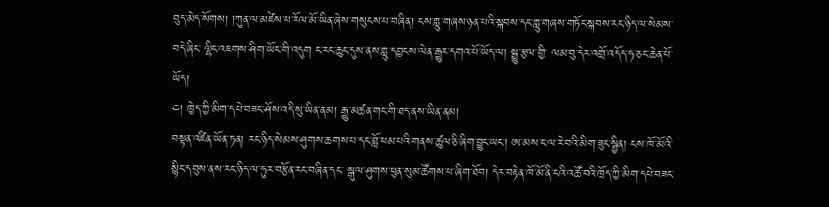བུད་མེད་སོགས། །ཀུན་ལ་མཛེས་པ་རོལ་མོ་ཡིན་ཞེས་གསུངས་པ་བཞིན། ངས་གླུ་གཞས་ཉན་པའི་སྐབས་དང་གླུ་གཞས་གཏོང་སྐབས་རང་ཉིད་ལ་སེམས་བདེ་ཞིང་ ལྷིང་འཇགས་ཤིག་ཡོང་གི་འདུག ང་རང་ཆུང་དུས་ནས་གླུ་དབྱངས་ལེན་རྒྱུར་དགའ་པོ་ཡོད་ལ། སྒྱུ་རྩལ་གྱི་ ལམ་བུ་དེར་འགྲོ་འདོད་ཧ་ཅང་ཆེན་པོ་ཡོད།
༤། ཁྱེད་ཀྱི་མིག་དཔེ་བཟང་ཤོས་འདི་སུ་ཡིན་ནམ། རྒྱུ་མཚན་གང་གི་ཐད་ནས་ཡིན་ནམ།
བསྟན་འཛིན་ཡོན་ཏན། རང་ཉིད་སེམས་ཤུགས་ཆགས་པ་དང་བློ་ཕམ་པའི་གནས་ཚུལ་ཅི་ཞིག་བྱུང་ཡང་། ཨ་མས་ང་ལ་རེ་བའི་མིག་ཟུང་སྦྱིན། ངས་ཁོ་མོའི་སྙིང་དབུས་ནས་རང་ཉིད་ལ་ཧུར་བརྩོན་རང་བཞིན་དང་ སྒུལ་ཤུགས་ཕུན་སུམ་ཚོགས་པ་ཞིག་ཐོབ། དེར་བརྟེན་ཁོ་མོ་ནི་ངའི་འཚོ་བའི་ཁྲོད་ཀྱི་མིག་དཔེ་བཟང་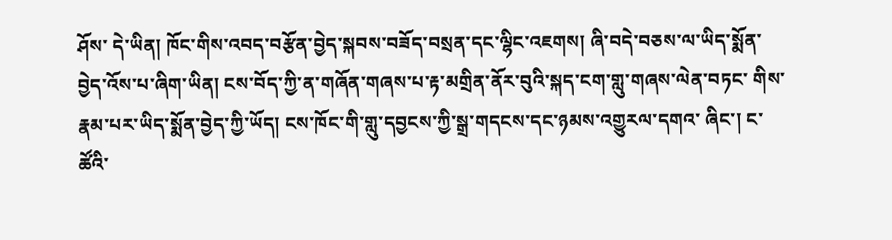ཤོས་ དེ་ཡིན། ཁོང་གིས་འབད་བརྩོན་བྱེད་སྐབས་བཟོད་བསྲན་དང་ལྷིང་འཇགས། ཞི་བདེ་བཅས་ལ་ཡིད་སྨོན་ བྱེད་འོས་པ་ཞིག་ཡིན། ངས་བོད་ཀྱི་ན་གཞོན་གཞས་པ་རྟ་མགྲིན་ནོར་བུའི་སྐད་ངག་གླུ་གཞས་ལེན་བཏང་ གིས་རྣམ་པར་ཡིད་སྨོན་བྱེད་ཀྱི་ཡོད། ངས་ཁོང་གི་གླུ་དབྱངས་ཀྱི་སྒྲ་གདངས་དང་ཉམས་འགྱུརལ་དགའ་ ཞིང་། ང་ཚོའི་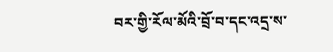བར་གྱི་རོལ་མོའི་བྲོ་བ་དང་འདྲ་ས་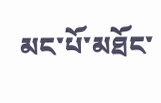མང་པོ་མཐོང་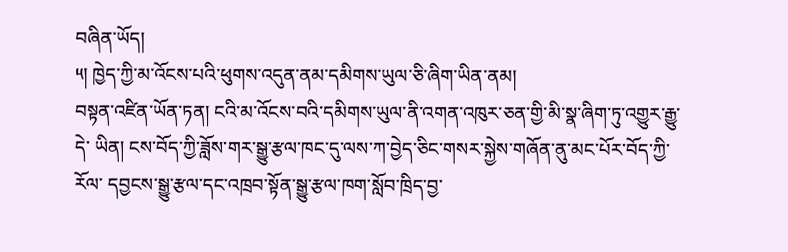བཞིན་ཡོད།
༥། ཁྱེད་ཀྱི་མ་འོངས་པའི་ཕུགས་འདུན་ནམ་དམིགས་ཡུལ་ཅི་ཞིག་ཡིན་ནམ།
བསྟན་འཛིན་ཡོན་ཏན། ངའི་མ་འོངས་བའི་དམིགས་ཡུལ་ནི་འགན་འཁུར་ཅན་གྱི་མི་སྣ་ཞིག་ཏུ་འགྱུར་རྒྱུ་དེ་ ཡིན། ངས་བོད་ཀྱི་ཟློས་གར་སྒྱུ་རྩལ་ཁང་དུ་ལས་ཀ་བྱེད་ཅིང་གསར་སྐྱེས་གཞོན་ནུ་མང་པོར་བོད་ཀྱི་རོལ་ དབྱངས་སྒྱུ་རྩལ་དང་འཁྲབ་སྟོན་སྒྱུ་རྩལ་ཁག་སློབ་ཁྲིད་བྱ་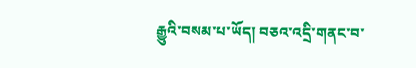རྒྱུའི་བསམ་པ་ཡོད། བཅའ་འདྲི་གནང་བ་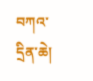བཀའ་ དྲིན་ཆེ།